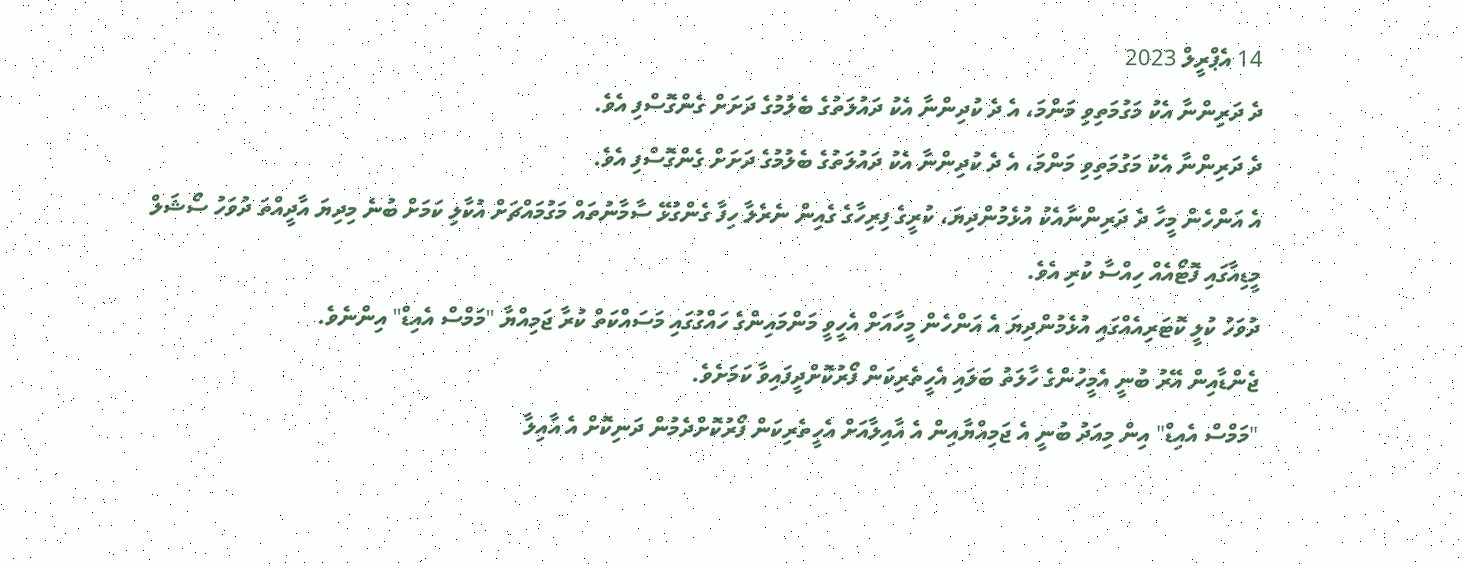14 އެޕްރީލް 2023
ދެ ދަރިންނާ އެކު މަގުމަތިވި މަންމަ، އެ ދެ ކުދިންނާ އެކު ދައުލަތުގެ ބެލުމުގެ ދަށަށް ގެންގޮސްފި އެވެ.
ދެ ދަރިންނާ އެކު މަގުމަތިވި މަންމަ، އެ ދެ ކުދިންނާ އެކު ދައުލަތުގެ ބެލުމުގެ ދަށަށް ގެންގޮސްފި އެވެ.
އެ އަންހެން މީހާ ދެ ދަރިންނާއެކު އުޅެމުންދިޔަ، ކުރީގެ ފިރިހާގެ ގެއިން ނެރެލާ ހިފާ ގެންގުޅޭ ސާމާނުތައް މަގުމައްޗަށް އުކާލި ކަމަށް ބުނެ މިދިޔަ އާދީއްތަ ދުވަހު ސޯޝަލް މީޑިއާގައި ފޮޓޯއެއް ހިއްސާ ކުރި އެވެ.
ދުވަހު ކުލީ ކޮޓަރިއެއްގައި އުޅެމުންދިޔަ އެ އަންހެން މީހާއަށް އެހީވީ މަންމައިންގެ ހައްގުގައި މަސައްކަތް ކުރާ ޖަމިއްޔާ "މަމްސް އެއިޑް" އިންނެވެ.
ޖެންޑާއިން އޭރު ބުނީ އެމީހުންގެ ހާލަތު ބަލައި އެހީތެރިކަން ފޯރުކޮށްދީފައިވާ ކަމަށެވެ.
"މަމްސް އެއިޑް" އިން މިއަދު ބުނީ އެ ޖަމިއްޔާއިން އެ އާއިލާއަށް އެހީތެރިކަން ފޯރުކޮށްދެމުން ދަނިކޮށް އެ އާއިލާ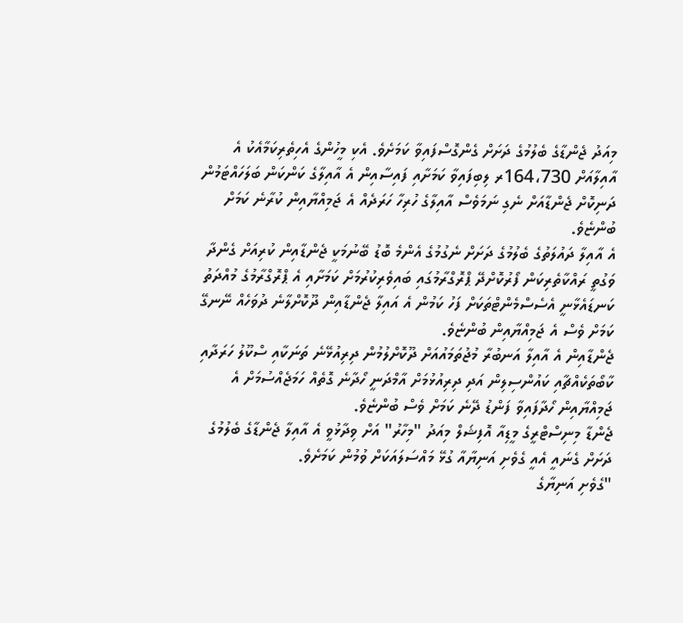މިއަދު ޖެންޑާގެ ބެލުމުގެ ދަށަށް ގެންގޮސްފައިވާ ކަމަށެވެ. އެކި މީހުންގެ އެހިތެރިކަމާއެކު އެ އާއިލާއަށް 164،730ރ ލިބިފައިވާ ކަމަށާއި ފައިސާއިން އެ އާއިލާގެ ކަންކަން ބަލަހައްޓަމުން ދަނިކޮށް ޖެންޑާއަށް ނެގި ނަމަވެސް އާއިލާގެ ހުރިހާ ހަރަދެއް އެ ޖަމިއްޔާއިން ކުރާނެ ކަމަށް ބުންޏެވެ.
އެ އާއިލާ ދައުލަތުގެ ބެލުމުގެ ދަށަށް ނެގުމުގެ އެންމެ ބޮޑު ބޭނުމަކީ ޖެންޑާއިން ކުރިއަށް ގެންދާ ވަގުތީ ރައްކާތެރިކަން ފޯރުކޮށްދޭ ޕްރޮގްރާމުގައި ބައިވެރިކުރުމަށް ކަމަށާއި އެ ޕްރޮގްރާމުގެ މުއްދަތު ކަނޑައެޅާނީ އެސެސްމެންޓްތަކަށް ފަހު ކަމުން އެ އައިލާ ޖެންޑާއިން ދޫކޮށްލާނެ ދުވަހެއް ނޭނގޭ ކަމަށް ވެސް އެ ޖަމިއްޔާއިން ބުންޏެވެ.
ޖެންޑާއިން އެ އާއިލާ އަނބުރާ މުޖުތަމައުއަށް ދޫކޮށްލުމުން ދިރިއުޅޭނެ ތަނަކާއި ސްކޫލު ހަރަދާއި ކާބޯތަކެއްޗާއި ކައުންސިލިން އަދި ދިރިއުޅުމަށް އާމްދަނީ ހޯދާނެ ގޮތެއް ހަމަޖެއްސުމަށް އެ ޖަމިއްޔާއިން ހޯދާފައިވާ ފަންޑު ދޭނެ ކަމަށް ވެސް ބުންޏެވެ.
ޖެންޑާ މިނިސްޓްރީގެ މީޑިއާ އޮފިޝަލް މިއަދު "މިހާރު" އަށް ވިދާޅުވީ އެ އާއިލާ ޖެންޑާގެ ބެލުމުގެ ދަށަށް ގެނައީ އެއީ ގެވެށި އަނިޔާއާ ގުޅޭ މައްސަލައަކަށް ވުމުން ކަމަށެވެ.
"ގެވެށި އަނިޔާގެ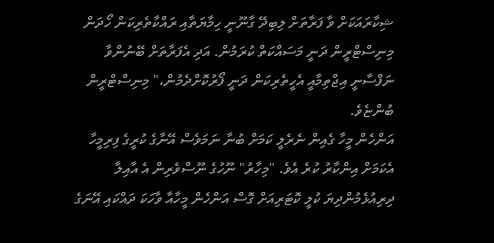ޝިކާރައަކަށް ވާ ފަރާތަށް ލިބިދޭ ގާނޫނީ ހިމާޔަތާއި ރައްކާތެރިކަން ހޯދަން މިނިސްޓްރީން ދަނީ މަސައްކަތް ކުރަމުން. އަދި އެފަރާތަށް ބޭނުންވާ ނަފްސާނީ އިޖްތިމާއީ އެހީތެރިކަން ދަނީ ފޯރުކޮށްދެމުން،" މިނިސްޓްރީން ބުންޏެވެ.
އަންހެން މީހާ ގެއިން ނެރެލީ ކަމަށް ބުނާ ނަމަވެސް އޭނާގެ ކުރީގެ ފިރިމީހާ އެކަމަށް އިންކާރު ކުރެ އެވެ. "މިހާރު" ނޫހުގެ ނޫސްވެރިން އެ އާއިލާ ދިރިއުޅެމުންދިޔަ ކުލީ ކޮޓަރިއަށް ގޮސް އަންހެން މީހާއާ ވާހަކަ ދައްކައި އޭނަގެ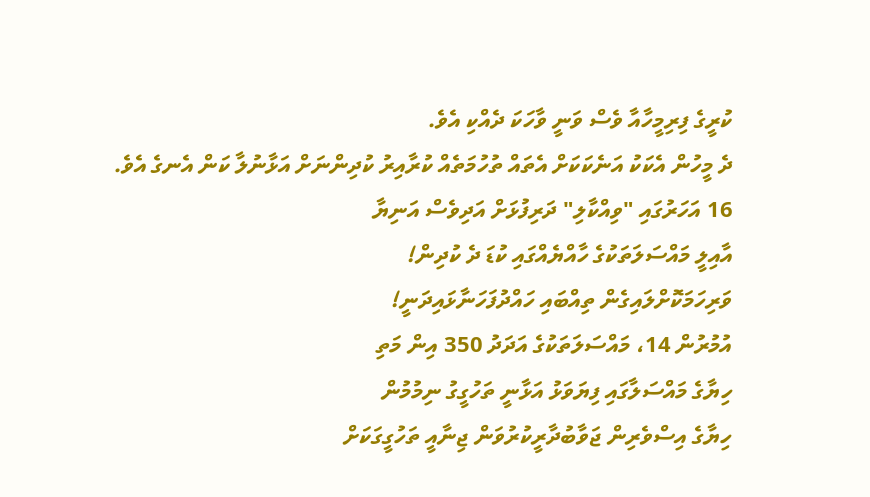ކުރީގެ ފިރިމީހާއާ ވެސް ވަނީ ވާހަކަ ދެއްކި އެވެ.
ދެ މީހުން އެކަކު އަނެކަކަށް އެތައް ތުހުމަތެއް ކުރާއިރު ކުދިންނަށް އަޅާނުލާ ކަން އެނގެ އެވެ.
16 އަހަރުގައި "ވިއްކާލި" ދަރިފުޅަށް އަދިވެސް އަނިޔާ
އާއިލީ މައްސަލަތަކުގެ ހާއްޔެއްގައި ކުޑަ ދެ ކުދިން!
ވަރިހަމަކޮށްލައިގެން ތިއްބައި ހައްދުފަހަނާޅައިދަނީ!
އުމުރުން 14، މައްސަލަތަކުގެ އަދަދު 350 އިން މަތި
ހިޔާގެ މައްސަލާގައި ފިޔަވަޅު އަޅާނީ ތަހުގީގު ނިމުމުން
ހިޔާގެ އިސްވެރިން ޖަވާބުދާރީކުރުވަން ޖިނާއީ ތަހުގީގަކަށް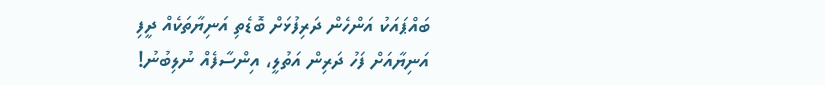ބައްޕައަކު އަންހެން ދަރިފުޅަށް ބޮޑެތި އަނިޔާތަކެއް ދީފި
އަނިޔާއަށް ފަހު ދަރިން އަތުލީ، އިންސާފެއް ނުލިބުނު!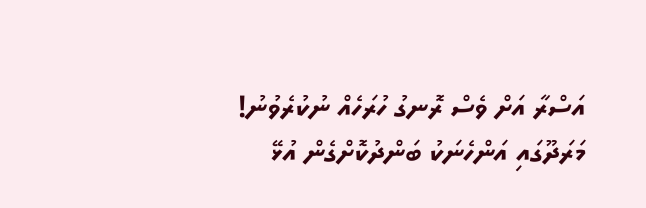އަސްރާ އަށް ވެސް ރޮނގު ހުރަހެއް ނުކުރެވުނު!
މަރަދޫގައި އަންހެނަކު ބަންދުކޮށްގެން އުޅޭ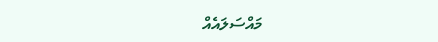މައްސަލައެއް